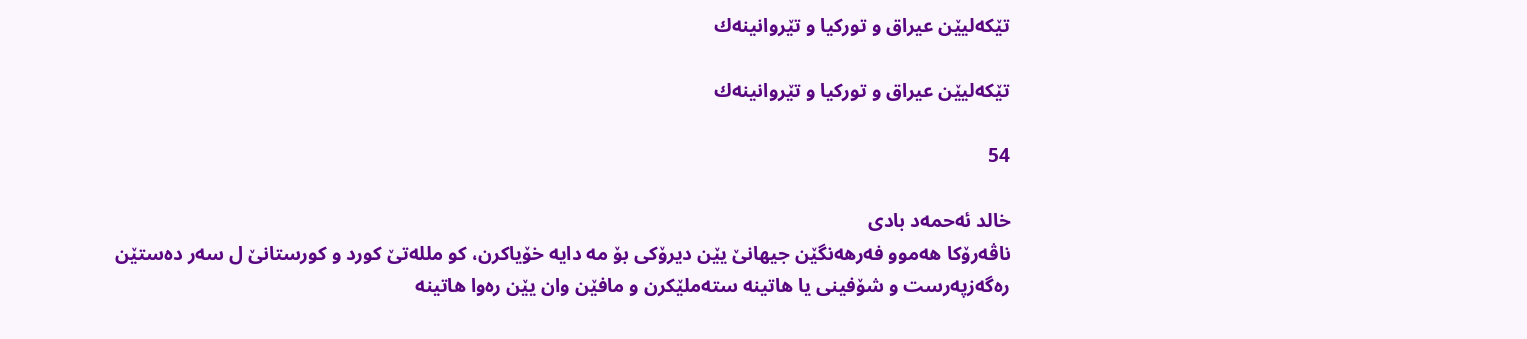تێكه‌لیێن عیراق و توركیا و تێروانینه‌ك

تێكه‌لیێن عیراق و توركیا و تێروانینه‌ك

54

خالد ئه‌حمه‌د بادى
ناڤه‌رۆكا هه‌موو فه‌رهه‌نگێن جیهانێ یێن دیرۆكى بۆ مه‌ دایه‌ خۆیاكرن، كو ملله‌تێ كورد و كورستانێ ل سه‌ر ده‌ستێن ره‌گه‌زپه‌رست و شۆفینى یا هاتینه‌ سته‌ملێكرن و مافێن وان یێن ره‌وا هاتینه‌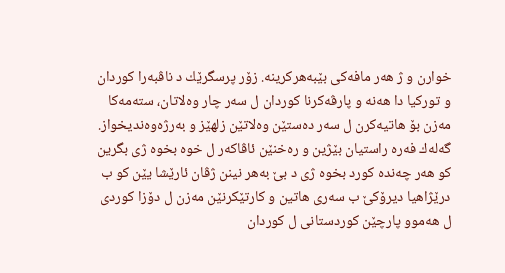خوارن و ژ هه‌ر مافه‌كى بێبه‌هركرینه‌. زۆر پرسگرێك د ناڤبه‌را كوردان و توركیا دا هه‌نه‌ و پارڤه‌كرنا كوردان ل سه‌ر چار وه‌لاتان، سته‌مه‌كا مه‌زن بۆ هاتیه‌كرن ل سه‌ر ده‌ستێن وه‌لاتێن زلهێز و به‌رژه‌وه‌ندیخواز. گه‌له‌ك فه‌ره‌ راستیان بێژین و ره‌خنێن ئاڤاكه‌ر ل خوه‌ بخوه‌ ژى بگرین كو هه‌ر چه‌نده‌ كورد بخوه‌ ژى د بێ به‌هر نینن ژڤان ئارێشا یێن كو ب درێژاهیا دیرۆكێ ب سه‌رى هاتین و كارتێكرنێن مه‌زن ل دۆزا كوردى ل هه‌موو پارچێن كوردستانى ل كوردان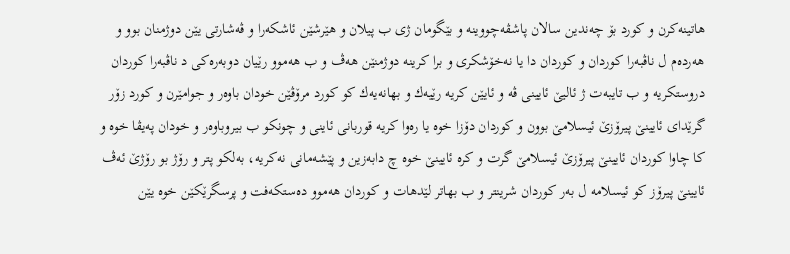هاتینه‌كرن و كورد بۆ چه‌ندین سالان پاشڤه‌چووینه‌ و بێگومان ژى ب پیلان و هێرشێن ئاشكه‌را و ڤه‌شارتى یێن دوژمنان بوو و هه‌رده‌م ل ناڤبه‌را كوردان و كوردان دا یا نه‌خۆشكرى و برا كرینه‌ دوژمنێن هه‌ڤ و ب هه‌موو رێیان دوبه‌ره‌كى د ناڤبه‌را كوردان دروستكریه‌ و ب تایبه‌ت ژ ئالیێ ئایینى ڤه‌ و ئایێن كریه‌ رێیه‌ك و بهانه‌یه‌ك كو كورد مرۆڤێن خودان باوه‌ر و جوامێرن و كورد زۆر گرێداى ئایینێ پیرۆزێ ئیسلامێ بوون و كوردان دۆزا خوه‌ یا ره‌وا كریه‌ قوربانى ئاینى و چونكو ب بیروباوه‌ر و خودان په‌یڤا خوه‌ و كا چاوا كوردان ئایینێ پیرۆزێ ئیسلامێ گرت و كره‌ ئایینێ خوه‌ چ دابه‌زین و پێشه‌مانى نه‌كریه‌، به‌لكو پتر و رۆژ بو رۆژێ ئه‌ڤ ئایینێ پیرۆز كو ئیسلامه‌ ل به‌ر كوردان شرینتر و ب بهاتر لێدهات و كوردان هه‌موو ده‌ستكه‌فت و پرسگرێكێن خوه‌ یێن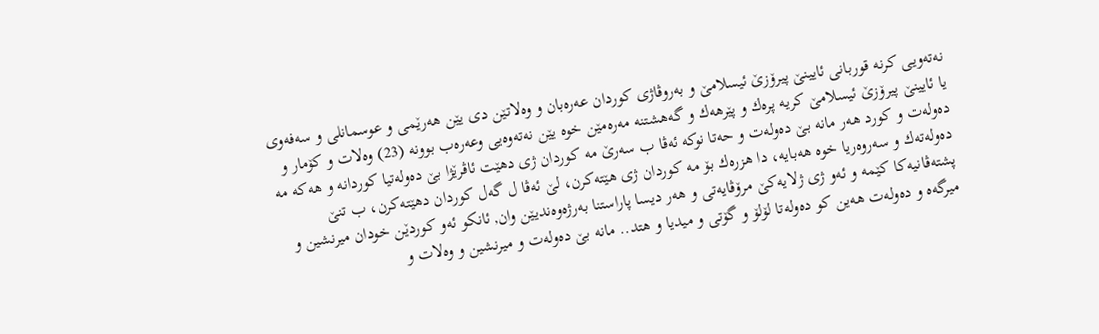نه‌ته‌ویى كرنه‌ قوربانى ئایینێ پیرۆزێ ئیسلامێ و به‌روڤاژى كوردان عه‌ره‌بان و وه‌لاتێن دى یێن هه‌رێمى و عوسمانلى و سه‌فه‌وى یا ئایینێ پیرۆزێ ئیسلامێ كریه‌ پره‌ك و پێرهه‌ك و گه‌هشتنه‌ مه‌ره‌مێن خوه‌ یێن نه‌ته‌وه‌یى وعه‌ره‌ب بوونه‌ (23) وه‌لات و كۆمار و ده‌وله‌ت و كورد هه‌ر مانه‌ بێ ده‌وله‌ت و حه‌تا نوكه‌ ئه‌ڤا ب سه‌رێ مه‌ كوردان ژى دهێت ئاڤرێژا بێ ده‌وله‌تیا كوردانه‌ و هه‌كه‌ مه‌ ده‌وله‌ته‌ك و سه‌روه‌ریا خوه‌ هه‌بایه‌، دا هزره‌ك بۆ مه‌ كوردان ژى هێته‌كرن، لێ ئه‌ڤا ل گه‌ل كوردان دهێته‌كرن، ب تنێ پشته‌ڤانیه‌كا كێمه‌ و ئه‌و ژى ژلایه‌كێ مرۆڤایه‌تى و هه‌ر دیسا پاراستنا به‌رژه‌وه‌ندیێن وان, ئانكو ئه‌و كوردێن خودان میرنشین و میرگه‌ه و ده‌وله‌ت هه‌ین كو ده‌وله‌تا لۆلۆ و گۆتى و میدیا و هتد.. مانه‌ بێ ده‌وله‌ت و میرنشین و وه‌لات و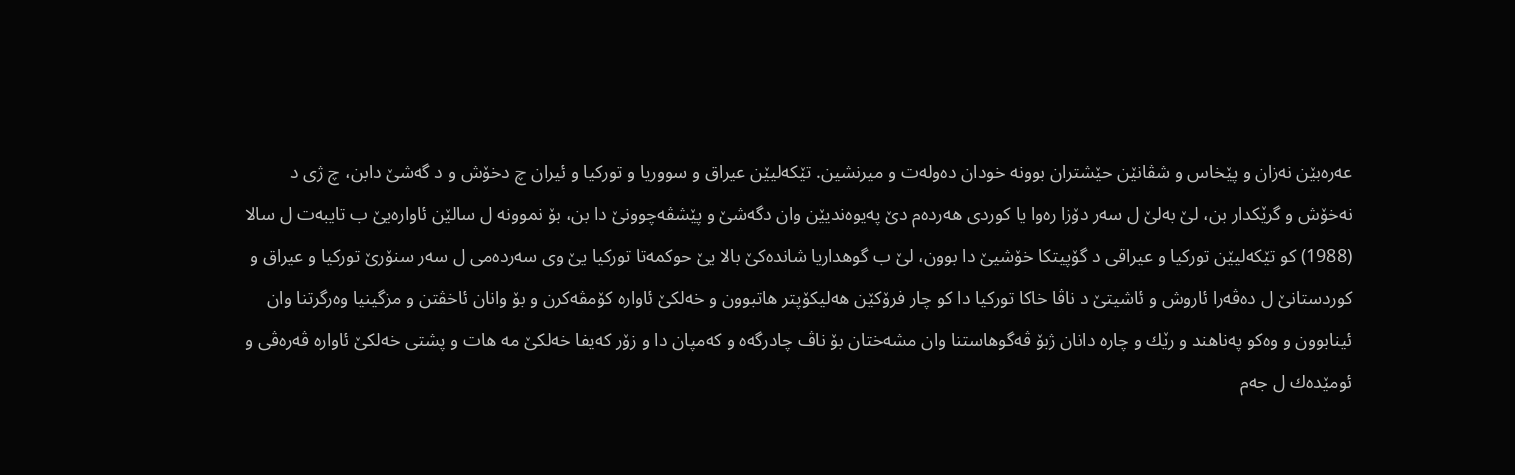عه‌ره‌بێن نه‌زان و پێخاس و شڤانێن حێشتران بوونه‌ خودان ده‌وله‌ت و میرنشین. تێكه‌لیێن عیراق و سووریا و توركیا و ئیران چ دخۆش و د گه‌شێ دابن، چ ژى د نه‌خۆش و گرێكدار بن، لێ به‌لێ ل سه‌ر دۆزا ره‌وا یا كوردى هه‌رده‌م دێ په‌یوه‌ندیێن وان دگه‌شێ و پێشڤه‌چوونێ دا بن، بۆ نموونه‌ ل سالێن ئاواره‌یێ ب تایبه‌ت ل سالا (1988) كو تێكه‌لیێن توركیا و عیراقى د گۆپیتكا خۆشیێ دا بوون، لێ ب گوهداریا شانده‌كێ بالا یێ حوكمه‌تا توركیا یێ وى سه‌رده‌مى ل سه‌ر سنۆرێ توركیا و عیراق و كوردستانێ ل ده‌ڤه‌را ئاروش و ئاشیتێ د ناڤا خاكا توركیا دا كو چار فرۆكێن هه‌لیكۆپتر هاتبوون و خه‌لكێ ئاواره‌ كۆمڤه‌كرن و بۆ وانان ئاخڤتن و مزگینیا وه‌رگرتنا وان ئینابوون و وه‌كو په‌ناهند و رێك و چاره‌ دانان ژبۆ ڤه‌گوهاستنا وان مشه‌ختان بۆ ناڤ چادرگه‌ه و كه‌مپان دا و زۆر كه‌یفا خه‌لكێ مه‌ هات و پشتى خه‌لكێ ئاواره‌ ڤه‌ره‌ڤى و ئومێده‌ك ل جه‌م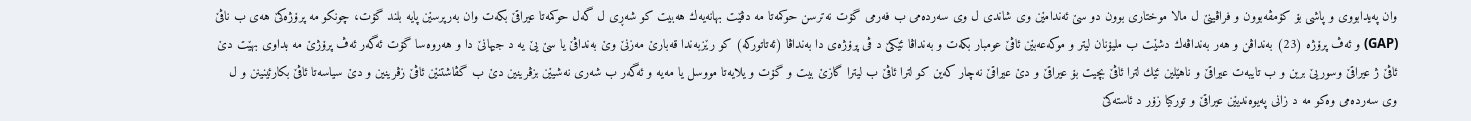وان په‌یدابووى و پاشى بۆ كۆمڤه‌بوون و فراڤینێ ل مالا موختارى بوون دو سێ ئه‌ندامێن وى شاندى ل وى سه‌رده‌مى ب فه‌رمى گۆت نه‌ترسن حوكمه‌تا مه‌ دڤێت بهانه‌یه‌ك هه‌بیت كو شه‌ڕى ل گه‌ل حوكمه‌تا عیراقێ بكه‌ت وان به‌رپرسێن پایه‌ بلند گۆت، چونكو مه‌ پرۆژه‌كێ هه‌ى ب ناڤێ (GAP) و ئه‌ڤ پرۆژه‌ (23) به‌نداڤن و هه‌ر به‌نداڤه‌ك دشێت ب ملیۆنان لیتر و موكه‌عه‌بێن ئاڤێ عومبار بكه‌ت و به‌نداڤا ئێكێ د ڤى پرۆژه‌ى دا به‌نداڤا (ئه‌تاتوركه‌) كو رێزبه‌ندا قه‌بارێ مه‌زنێ وێ به‌نداڤێ یا سێ یێ یه‌ د جیهانێ دا و هه‌روه‌سا گۆت ئه‌گه‌ر ئه‌ڤ پرۆژێ مه‌ بداوى بهێت دێ ئاڤێ ژ عیراقێ وسوریێ برین و ب تایبه‌ت عیراقێ و ناهێلین ئێك لترا ئاڤێ بچیت بۆ عیراقێ و دێ عیراقێ نه‌چار كه‌ین كو لترا ئاڤێ ب لیترا گازێ بیت و گۆت و یلایه‌تا مووسل یا مه‌یه‌ و ئه‌گه‌ر ب شه‌رى نه‌شیێن بزڤرینین دێ ب گڤاشتنێن ئاڤێ زڤرینین و دێ سیاسه‌تا ئاڤێ بكارئینینن و ل وى سه‌رده‌مى وه‌كو مه‌ د زانى په‌یوه‌ندیێن عیراقێ و توركیا زۆر د ئاسته‌كێ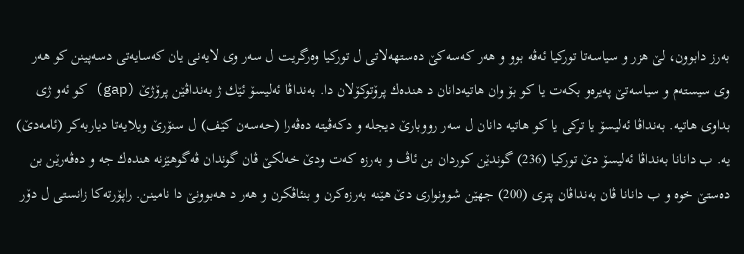به‌رز دابوون، لێ هزر و سیاسه‌تا توركیا ئه‌ڤه‌ بوو و هه‌ر كه‌سه‌كێ ده‌ستهه‌لاتى ل توركیا وه‌رگریت ل سه‌ر وى لایه‌نى یان كه‌سایه‌تى دسه‌پینن كو هه‌ر وى سیسته‌م و سیاسه‌تێ په‌یره‌و بكه‌ت یا كو بۆ وان هاتیه‌دانان د هنده‌ك پرۆتوكۆلان دا. به‌نداڤا ئه‌لیسۆ ئێك ژ به‌نداڤێن پرۆژێ (gap) كو ئه‌و ژى بداوى هاتیه‌. به‌نداڤا ئه‌لیسۆ یا تركى یا كو هاتیه‌ دانان ل سه‌ر رووبارێ دیجله‌ و دكه‌ڤیته‌ ده‌ڤه‌را (حه‌سه‌ن كێف) ل سنۆرێ ویلایه‌تا دیاربه‌كر (ئامه‌دێ) یه‌. ب دانانا به‌نداڤا ئه‌لیسۆ دێ توركیا (236) گوندێن كوردان بن ئاڤ و به‌رزه‌ كه‌ت ودێ خه‌لكێ ڤان گوندان ڤه‌گوهێزنه‌ هنده‌ك جه و ده‌ڤه‌رێن بن ده‌ستێ خوه‌ و ب دانانا ڤان به‌نداڤان پترى (200) جهێن شوونوارى دێ هێنه‌ به‌رزه‌كرن و بنئاڤكرن و هه‌ر د هه‌بوونێ دا نامینن. راپۆرته‌كا زانستى ل دۆر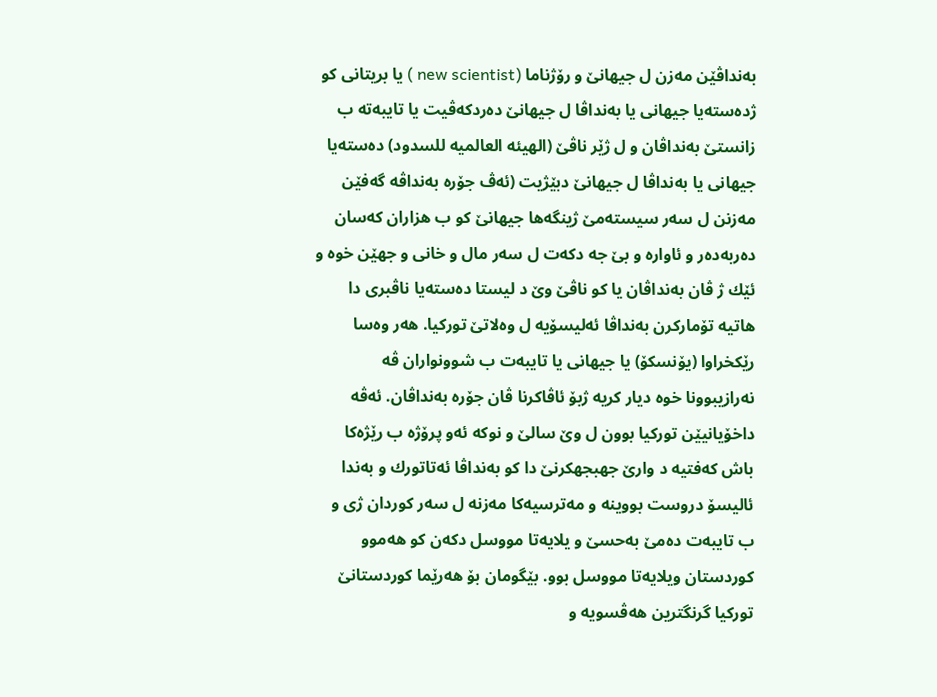به‌نداڤێن مه‌زن ل جیهانێ و رۆژناما (new scientist ) یا بریتانى كو ژده‌سته‌یا جیهانى یا به‌نداڤا ل جیهانێ ده‌ردكه‌ڤیت یا تایبه‌ته‌ ب زانستێ به‌نداڤان و ل ژێر ناڤێ (الهیئه‌ العالمیه‌ للسدود) ده‌سته‌یا جیهانى یا به‌نداڤا ل جیهانێ دبێژیت (ئه‌ڤ جۆره‌ به‌نداڤه‌ گه‌فێن مه‌زنن ل سه‌ر سیسته‌مێ ژینگه‌ها جیهانێ كو ب هزاران كه‌سان ده‌ربه‌ده‌ر و ئاواره‌ و بێ جه دكه‌ت ل سه‌ر مال و خانى و جهێن خوه‌ و ئێك ژ ڤان به‌نداڤان یا كو ناڤێ وێ د لیستا ده‌سته‌یا ناڤبرى دا هاتیه‌ تۆماركرن به‌نداڤا ئه‌لیسۆیه‌ ل وه‌لاتێ توركیا. هه‌ر وه‌سا رێكخراوا (یۆنسكۆ) یا جیهانى یا تایبه‌ت ب شوونواران ڤه‌ نه‌رازیبوونا خوه‌ دیار كریه‌ ژبۆ ئاڤاكرنا ڤان جۆره‌ به‌نداڤان. ئه‌ڤه‌ داخۆیانیێن توركیا بوون ل وێ سالێ و نوكه‌ ئه‌و پرۆژه‌ ب رێژه‌كا باش كه‌فتیه‌ د وارێ جهبجهكرنێ دا كو به‌نداڤا ئه‌تاتورك و به‌ندا ئالیسۆ دروست بووینه‌ و مه‌ترسیه‌كا مه‌زنه‌ ل سه‌ر كوردان ژى و ب تایبه‌ت ده‌مێ به‌حسێ و یلایه‌تا مووسل دكه‌ن كو هه‌موو كوردستان ویلایه‌تا مووسل بوو. بێگومان بۆ هه‌رێما كوردستانێ توركیا گرنگترین هه‌ڤسویه‌ و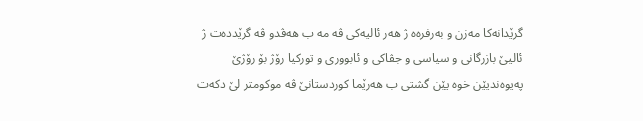گرێدانه‌كا مه‌زن و به‌رفره‌ه ژ هه‌ر ئالیه‌كى ڤه‌ مه‌ ب هه‌ڤدو ڤه‌ گرێدده‌ت ژ ئالیێ بازرگانى و سیاسى و جڤاكى و ئابوورى و توركیا رۆژ بۆ رۆژێ په‌یوه‌ندیێن خوه‌ یێن گشتى ب هه‌رێما كوردستانێ ڤه‌ موكومتر لێ دكه‌ت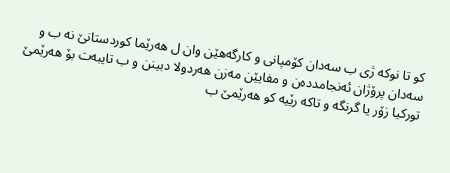كو تا نوكه‌ ژى ب سه‌دان كۆمپانى و كارگه‌هێن وان ل هه‌رێما كوردستانێ نه‌ ب و سه‌دان پرۆژان ئه‌نجامدده‌ن و مفایێن مه‌زن هه‌ردولا دبینن و ب تایبه‌ت بۆ هه‌رێمێ توركیا زۆر یا گرنگه‌ و تاكه‌ رێیه‌ كو هه‌رێمێ ب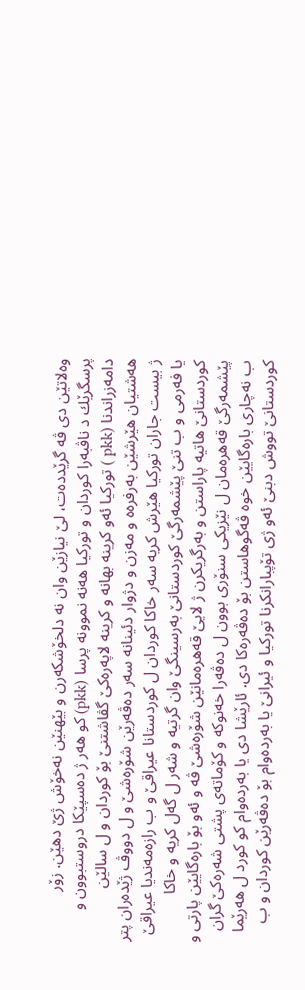وه‌لاتێن دى ڤه‌ گرێدده‌ت، لێ نیازێن وان نه‌ دلخۆشكه‌رن و بێهنێن نه‌خۆش ژێ دهێن. زۆر پرسگرێك د ناڤبه‌را كوردان و توركیا هه‌نه‌ نموونه‌ پرسا (pkk) كو هه‌ر ژ ده‌سپێكا دروستبوون و دامه‌زراندنا (pkk ) توركیا ئه‌و كرینه‌ بهانه‌ و كرینه‌ لاپه‌ره‌كێ گڤاشتنێ بۆ كوردان و ل سالێن هه‌شتیان هێرشێن به‌رفره‌ه و مه‌زن و دژوار دئینانه‌ سه‌ر ده‌ڤه‌رێن شۆره‌شێ و ل دووڤ ژێده‌ران پتر ژ بیست جاران توركیا هێرش كریه‌ سه‌ر خاكا كوردان ل كوردستانا عیراقێ و ب رازه‌مه‌ندیا عیراقێ یا فه‌رمى و ب تنێ پێشمه‌رگێ كوردستانێ به‌رسینگێ وان گرتیه‌ و شه‌ر ل گه‌ل كریه‌ و خاكا كوردستانێ هاتیه‌ پاراستن و به‌رگریكرن ژ لایێ قه‌هره‌مانێن شۆره‌شێ ڤه‌ و ئه‌و بۆ باره‌گایێن پارتى و پێشمه‌رگێ قه‌هره‌مان ل نێزیكى سنۆرى بوون ل ده‌ڤه‌را خه‌نوكه‌ و كۆماته‌ى پشتى شه‌ره‌كێ گران ب نه‌چارى باره‌گایێن خوه‌ ڤه‌گوهاستن بۆ ده‌ڤه‌ره‌كا دى. ئارێشا دى یا به‌رده‌وام كو كورد ل هه‌رێما كوردستانێ تووش دبنێ ئه‌و ژى تۆپبارانكرنا توركیا و ئیرانێ یا به‌رده‌وام بۆ ده‌ڤه‌رێن كوردان و ب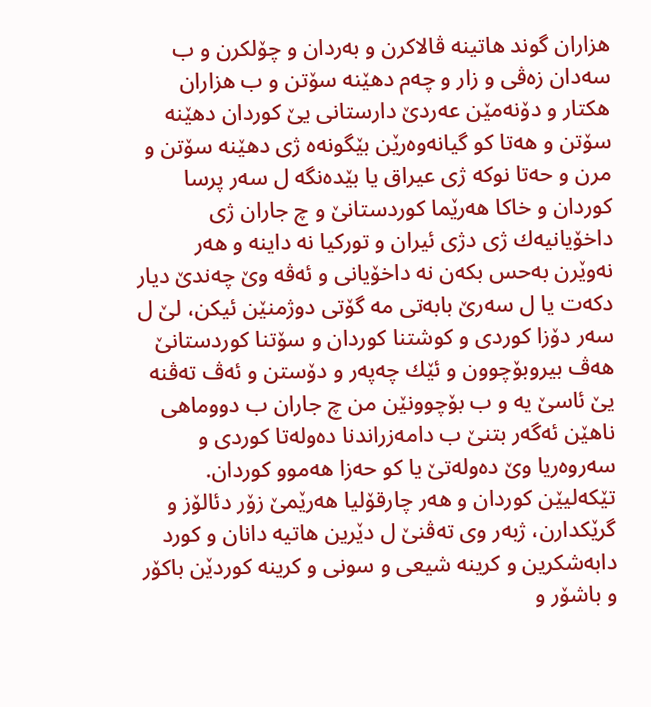هزاران گوند هاتینه‌ ڤالاكرن و به‌ردان و چۆلكرن و ب سه‌دان زه‌ڤى و زار و چه‌م دهێنه‌ سۆتن و ب هزاران هكتار و دۆنه‌مێن عه‌ردێ دارستانى یێ كوردان دهێنه‌ سۆتن و هه‌تا كو گیانه‌وه‌رێن بێگونه‌ه ژى دهێنه‌ سۆتن و مرن و حه‌تا نوكه‌ ژى عیراق یا بێده‌نگه‌ ل سه‌ر پرسا كوردان و خاكا هه‌رێما كوردستانێ و چ جاران ژى داخۆیانیه‌ك ژى دژى ئیران و توركیا نه‌ داینه‌ و هه‌ر نه‌وێرن به‌حس بكه‌ن نه‌ داخۆیانى و ئه‌ڤه‌ وێ چه‌ندێ دیار دكه‌ت یا ل سه‌رێ بابه‌تى مه‌ گۆتى دوژمنێن ئیكن، لێ ل سه‌ر دۆزا كوردى و كوشتنا كوردان و سۆتنا كوردستانێ هه‌ڤ بیروبۆچوون و ئێك چه‌په‌ر و دۆستن و ئه‌ڤ ته‌ڤنه‌ یێ ئاسێ یه‌ و ب بۆچوونێن من چ جاران ب دووماهى ناهێن ئه‌گه‌ر بتنێ ب دامه‌زراندنا ده‌وله‌تا كوردى و سه‌روه‌ریا وێ ده‌وله‌تێ یا كو حه‌زا هه‌موو كوردان. تێكه‌لیێن كوردان و هه‌ر چارقۆلیا هه‌رێمێ زۆر دئالۆز و گرێكدارن، ژبه‌ر وى ته‌ڤنێ ل دێرین هاتیه‌ دانان و كورد دابه‌شكرین و كرینه‌ شیعى و سونى و كرینه‌ كوردێن باكۆر و باشۆر و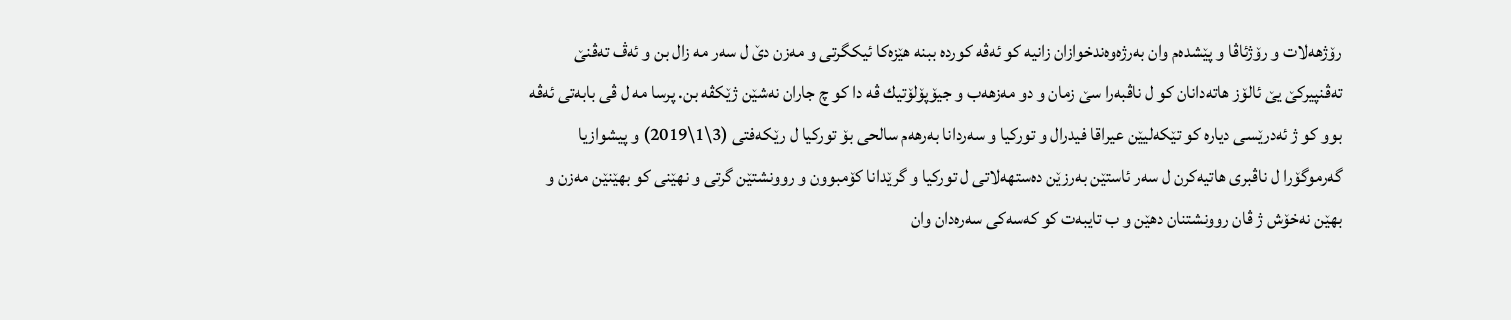رۆژهه‌لات و رۆژئاڤا و پێشده‌م وان به‌رژه‌وه‌ندخوازان زانیه‌ كو ئه‌ڤه‌ كورده‌ ببنه‌ هێزه‌كا ئیكگرتى و مه‌زن دێ ل سه‌ر مه‌ زال بن و ئه‌ڤ ته‌ڤنێ ته‌ڤنپیركێ یێ ئالۆز هاته‌دانان كو ل ناڤبه‌را سێ زمان و دو مه‌زهه‌ب و جیۆپۆلۆتیك ڤه‌ دا كو چ جاران نه‌شێن ژێكڤه‌ بن. پرسا مه‌ ل ڤى بابه‌تى ئه‌ڤه‌ بوو كو ژ ئه‌درێسى دیاره‌ كو تێكه‌لیێن عیراقا فیدرال و توركیا و سه‌ردانا به‌رهه‌م سالحى بۆ توركیا ل رێكه‌فتى (3\1\2019) و پیشوازیا گه‌رموگۆرا ل ناڤبرى هاتیه‌كرن ل سه‌ر ئاستێن به‌رزێن ده‌ستهه‌لاتى ل توركیا و گرێدانا كۆمبوون و روونشتێن گرتى و نهێنى كو بهێنێن مه‌زن و بهێن نه‌خۆش ژ ڤان روونشتنان دهێن و ب تایبه‌ت كو كه‌سه‌كى سه‌ره‌دان وان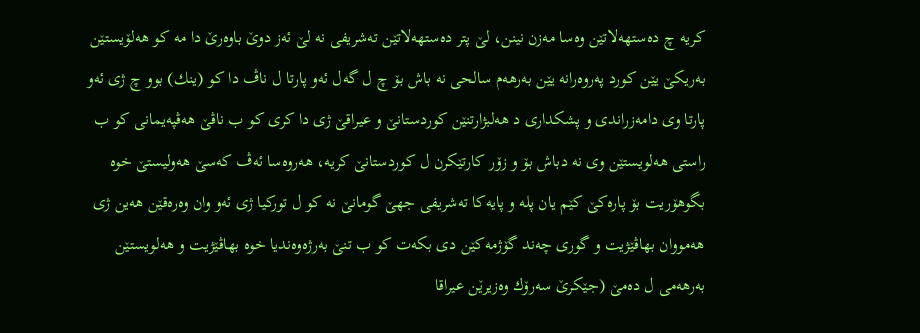كریه‌ چ ده‌ستهه‌لاتێن وه‌سا مه‌زن نینن، لێ پتر ده‌ستهه‌لاتێن ته‌شریفى نه‌ لێ ئه‌ز دوێ باوه‌رێ دا مه‌ كو هه‌لۆیستێن به‌ریكێ یێن كورد په‌روه‌رانه‌ یێن به‌رهه‌م سالحى نه‌ باش بۆ چ ل گه‌ل ئه‌و پارتا ل ناڤ دا كو (ینك) بوو چ ژى ئه‌و پارتا وى دامه‌زراندى و پشكدارى د هه‌لبژارتنێن كوردستانێ و عیراقێ ژى دا كرى كو ب ناڤێ هه‌ڤپه‌یمانى كو ب راستى هه‌لویستێن وى نه‌ دباش بۆ و زۆر كارتێكرن ل كوردستانێ كریه‌، هه‌روه‌سا ئه‌ڤ كه‌سێ هه‌ولیستێ خوه‌ بگوهۆریت بۆ پاره‌كێ كێم یان پله‌ و پایه‌كا ته‌شریفى جهێ گومانێ نه‌ كو ل توركیا ژى ئه‌و وان وه‌ره‌قێن هه‌ین ژى هه‌مووان بهاڤێژیت و گورى چه‌ند گۆژمه‌كێن دى بكه‌ت كو ب تنێ به‌رژه‌وه‌ندیا خوه‌ بهاڤێژیت و هه‌لویستێن به‌رهه‌مى ل ده‌مێ (جێكرێ سه‌رۆك وه‌زیرێن عیراقا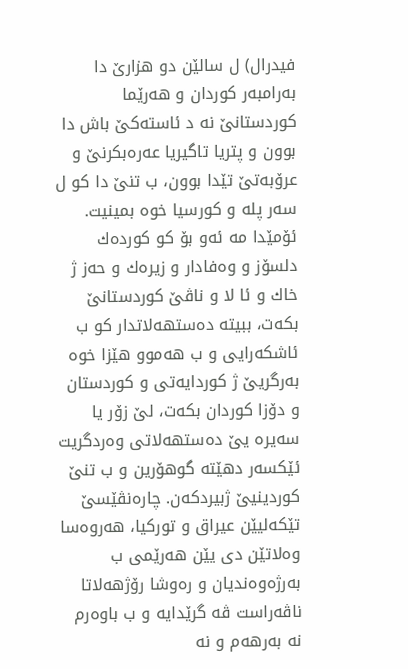فیدرال) ل سالێن دو هزارێ دا به‌رامبه‌ر كوردان و هه‌رێما كوردستانێ نه‌ د ئاسته‌كێ باش دا بوون و پتریا تاگیریا عه‌ره‌بكرنێ و عرۆبه‌تێ تێدا بوون، ب تنێ دا كو ل سه‌ر پله‌ و كورسیا خوه‌ بمینیت. ئۆمێدا مه‌ ئه‌و بۆ كو كورده‌ك دلسۆز و وه‌فادار و زیره‌ك و حه‌ز ژ خاك و ئا لا و ناڤێ كوردستانێ بكه‌ت، ببیته‌ ده‌ستهه‌لاتدار كو ب ئاشكه‌رایى و ب هه‌موو هێزا خوه‌ به‌رگریێ ژ كوردایه‌تى و كوردستان و دۆزا كوردان بكه‌ت، لێ زۆر یا سه‌یره‌ یێ ده‌ستهه‌لاتى وه‌ردگریت ئێكسه‌ر دهێته‌ گوهۆرین و ب تنێ كوردینیێ ژبیردكه‌ن. چاره‌نڤێسێ تێكه‌لیێن عیراق و توركیا، هه‌روه‌سا وه‌لاتێن دى یێن هه‌رێمى ب به‌رژه‌وه‌ندیان و ره‌وشا رۆژهه‌لاتا ناڤه‌راست ڤه‌ گرێدایه‌ و ب باوه‌رم نه‌ به‌رهه‌م و نه‌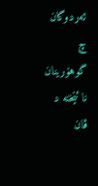ئه‌ردوگان چ گوهۆرینان نا ئێخنه‌ د ڤان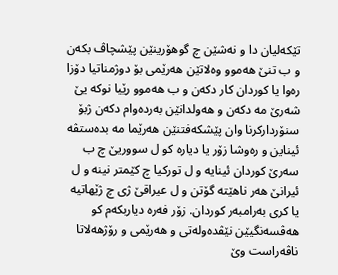تێكه‌لیان دا و نه‌شێن چ گوهۆرینێن پێشچاڤ بكه‌ن و ب تنێ هه‌موو وه‌لاتێن هه‌رێمى بۆ دوژمناتیا دۆزا ره‌وا یا كوردان كار دكه‌ن و ب هه‌موو رێیا نوكه‌ یێ شه‌رێ مه‌ دكه‌ن و هه‌ولدانێن به‌رده‌وام دكه‌ن ژبۆ سنۆرداركرنا وان پێشكه‌فتنێن هه‌رێما مه‌ بده‌ستڤه‌ ئیناین و ره‌وشا زۆر یا دیاره‌ كو ل سووریێ چ ب سه‌رێ كوردان ئینایه‌ و ل توركیا چ كێمتر نینه‌ و ل ئیرانێ هه‌ر ناهێته‌ گۆتن و ل عیراقێ ژى چ ژێهاتیه‌ یا كرى به‌رامبه‌ر كوردان. زۆر فه‌ره‌ دیاربكه‌م كو هه‌ڤسه‌نگیێن نێڤده‌وله‌تى و هه‌رێمى و رۆژهه‌لاتا ناڤه‌راست وێ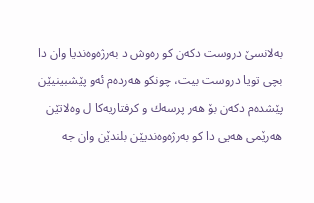به‌لانسێ دروست دكه‌ن كو ره‌وش د به‌رژه‌وه‌ندیا وان دا بچی تویا دروست بیت، چونكو هه‌رده‌م ئه‌و پێشبینیێن پێشده‌م دكه‌ن بۆ هه‌ر پرسه‌ك و كرفتاریه‌كا ل وه‌لاتێن هه‌رێمى هه‌یى دا كو به‌رژه‌وه‌ندیێن بلندێن وان جه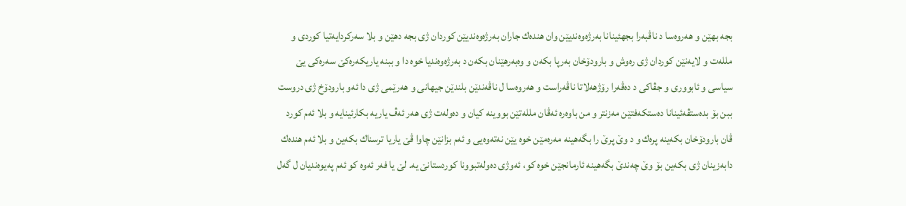بجه بهێن و هه‌روه‌سا د ناڤبه‌را بجهئینانا به‌رژه‌وه‌ندیێن وان هنده‌ك جاران به‌رژه‌وه‌ندیێن كوردان ژى بجه دهێن و بلا سه‌ركردایه‌تیا كوردى و ملله‌ت و لایه‌نێن كوردان ژى ره‌وش و بارودۆخان به‌رپا بكه‌ن و وه‌به‌رهێنان بكه‌ن د به‌رژه‌وه‌ندیا خوه‌ دا و ببنه‌ یاریكه‌ره‌كێ سه‌ره‌كى یێ سیاسى و ئابوورى و جڤاكى د ده‌ڤه‌را رۆژهه‌لاتا ناڤه‌راست و هه‌روه‌سا ل ناڤه‌ندێن بلندێن جیهانى و هه‌رێمى ژى دا ئه‌و بارودۆخ ژى دروست ببن بۆ بده‌ستڤه‌ئینانا ده‌ستكه‌فتێن مه‌زنتر و من باوه‌ره‌ ئه‌ڤان ملله‌تێن بووینه‌ كیان و ده‌وله‌ت ژى هه‌ر ئه‌ڤ یاریه‌ بكارئینایه‌ و بلا ئه‌م كورد ڤان بارودۆخان بكه‌ینه‌ پره‌ك و د وێ پرێ را بگه‌هینه‌ مه‌ره‌مێن خوه‌ یێن نه‌ته‌وه‌یى و ئه‌م بزانێن چاوا ڤێ یاریا ترسناك بكه‌ین و بلا ئه‌م هنده‌ك دابه‌زینان ژى بكه‌ین بۆ وێ چه‌ندێ بگه‌هینه‌ ئارمانجێن خوه‌ كو، ئه‌وژى ده‌وله‌تبوونا كوردستانێ یه‌. لێ یا فه‌ر ئه‌وه‌ كو ئه‌م په‌یوه‌ندیان ل گه‌ل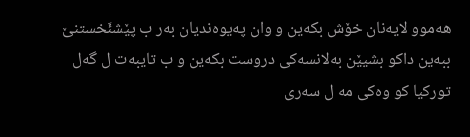هه‌موو لایه‌نان خۆش بكه‌ین و وان په‌یوه‌ندیان به‌ر ب پێشئَخستنێ ببه‌ین داكو بشیێن به‌لانسه‌كى دروست بكه‌ین و ب تایبه‌ت ل گه‌ل توركیا كو وه‌كى مه‌ ل سه‌رى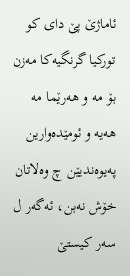ئاماژێ پێ داى كو توركیا گرنگیه‌كا مه‌زن بۆ مه‌ و هه‌رێما مه‌ هه‌یه‌ و ئومێده‌وارین په‌یوه‌ندیێن چ وه‌لاتان خۆش نه‌بن، ئه‌گه‌ر ل سه‌ر كیستێ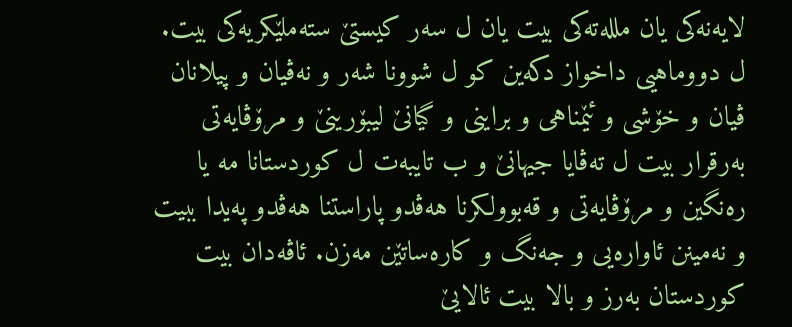لایه‌نه‌كى یان ملله‌ته‌كى بیت یان ل سه‌ر كیستێ سته‌ملێكریه‌كى بیت. ل دووماهیى داخواز دكه‌ین كو ل شوونا شه‌ر و نه‌ڤیان و پیلانان ڤیان و خۆشى و ئێمناهى و براینى و گیانێ لیبۆرینێ و مرۆڤایه‌تى به‌رقرار بیت ل ته‌ڤایا جیهانێ و ب تایبه‌ت ل كوردستانا مه‌ یا ره‌نگین و مرۆڤایه‌تى و قه‌بوولكرنا هه‌ڤدو پاراستنا هه‌ڤدو په‌یدا ببیت و نه‌مینن ئاواره‌یى و جه‌نگ و كاره‌ساتێن مه‌زن. ئاڤه‌دان بیت كوردستان به‌رز و بالا بیت ئالایێ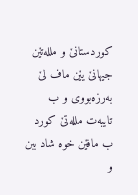كوردستانێ و ملله‌تێن جیهانێ یێن ماف لێ به‌رزه‌بووى و ب تایبه‌ت ملله‌تێ كورد ب مافێن خوه‌ شاد ببن و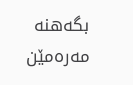بگه‌هنه‌ مه‌ره‌مێن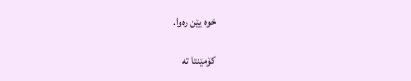خوه‌ یێن ره‌وا.

کۆمێنتا تە